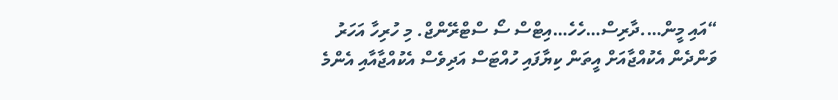“އައި މީން….ދާރިސް…ހެހެ…އިޓްސް ސޯ ސްޓްރޭންޖް. މި ހުރިހާ އަހަރު ވަންދެން އެކުއްޖާއަށް އީތަން ކިޔާފައި ހުއްޓަސް އަދިވެސް އެކުއްޖާއާއި އެންމެ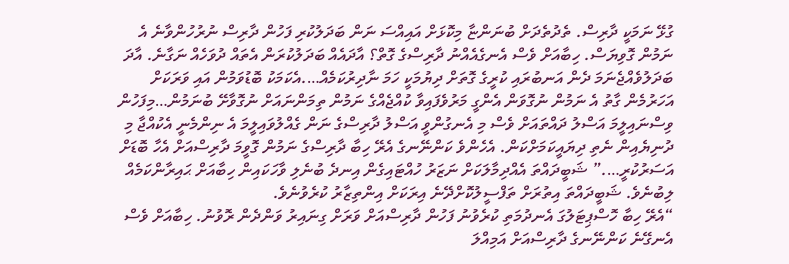ގުޅޭ ނަމަކީ ދާރިސް. ތެދުތެދަށް ބުނަންޏާ މިކޮޅަށް އައިއްސަ ނަން ބަދަލުކުރި ފަހުން ދާރިސް ނުރުހުންވާނެ އެ ނަމުން ގޮވިޔަސް. ހިބާއަށް ވެސް އެނގެއެއްނު ދާރިސްގެ ގޮތް؟ އާދައެއް ބަދަލުކުރަން އެތައް ދުވަހެއް ނަގާނެ. އާދަ ބަދަލުވެއްޖެނަމަ ދެން އަނބުރައި ކުރީގެ ގޮތަށް ދިޔުމަކީ ހަމަ ނާދިރުކަމެއް….އެކަމަކު ބޮޑުވަމުން އައި ވަރަކަށް އަހަރުމެން ގާތު އެ ނަމުން ނުގޮވަން އެންގީ މަރުވެފައިވާ ކުއްޖެއްގެ ނަމުން ތިމަންނައަށް ނުގޮވާށޭ ބުނަމުން…މިފަހުން ވިސްނައިލީމަ އަސްލު ދައްތައަށް ވެސް މި އެނގުންވީ އަސްލު ދާރިސްގެ ނަން ގެއްލުވައިލީމަ އެ ނިންމެނީ އެކުއްޖާ މި ދުނިޔެއިން ނެތި ދިޔައީކަމަށްކަން. އެހެންވެ ކަންނޭނގެ އެރޭ ހިބާ ދާރިސްގެ ނަމުން ގޮވީމަ ދާރިސްއަށް އެހާ ބޮޑަށް އަސަރުކުރީ….” ޝަބީދައްތަ އެއްދިމާލަކަށް ނަޒަރު ހުއްޓައިގެން އިނދެ ބުނެލި ވާހަކައިން ހިބާއަށް ޙައިރާންކަމެއް ލިބުނެވެ. ޝަބީދައްތަ އިތުރަށް ތަފްސީލުކޮށްދޭނެ އިރަކަށް އިންތިޒާރު ކުރެވުނެވެ.
“އެރޭ ހިބާ ހޮސްޕިޓަލުގަ އެނދުމަތި ކުރެވުނު ފަހުން ދާރިސްއަށް ވަރަށް ގިނައިރު ވަންދެން ރޮވުނު. ހިބާއަށް ވެސް އެނގޭނެ ކަންނޭނގެ ދާރިސްއަށް އަމިއްލަ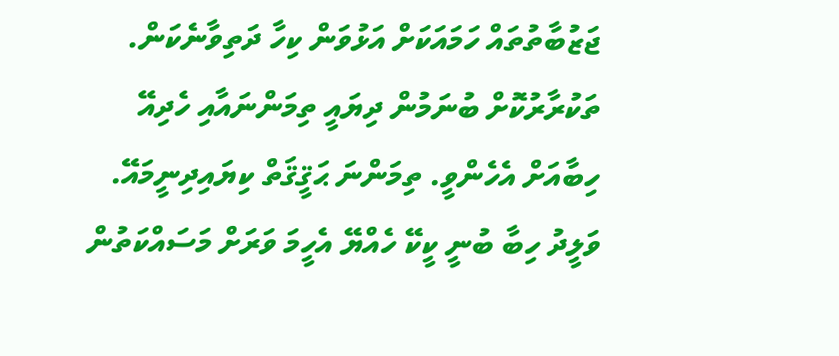ޖަޒުބާތުތައް ހަމައަކަށް އަޅުވަން ކިހާ ދަތިވާނެކަން. ތަކުރާރުކޮށް ބުނަމުން ދިޔައީ ތިމަންނައާއި ހެދިއޭ ހިބާއަށް އެހެންވީ. ތިމަންނަ ޙަޤީޤަތް ކިޔައިދިނީމައޭ. ވަލީދު ހިބާ ބުނީ ކީކޭ ހެއްޔޭ އެހީމަ ވަރަށް މަސައްކަތުން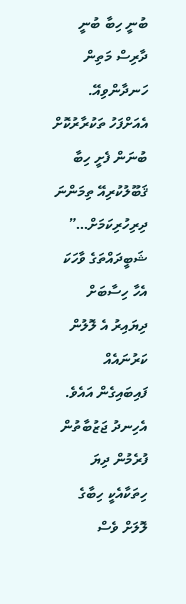ބުނީ ހިބާ ބުނީ ދާރިސް މަތިން ހަނދާންވިއޭ. އެއަށްފަހު ތަކުރާރުކޮށް ބުނަން ފެށީ ހިބާ ޤަބޫލުކުރިއޭ ތިމަންނަ ދިރިހުރިކަމަށް…” ޝަބީދައްތަގެ ވާހަކަ އެހާ ހިސާބަށް ދިޔައިރު އެ ލޮލުން ކަރުނައެއް ފައިބައިގެން އައެވެ. އެހިނދު ޖަޒުބާތުން ފުރެމުން ދިޔަ ހިތަކާއެކީ ހިބާގެ ލޮލަށް ވެސް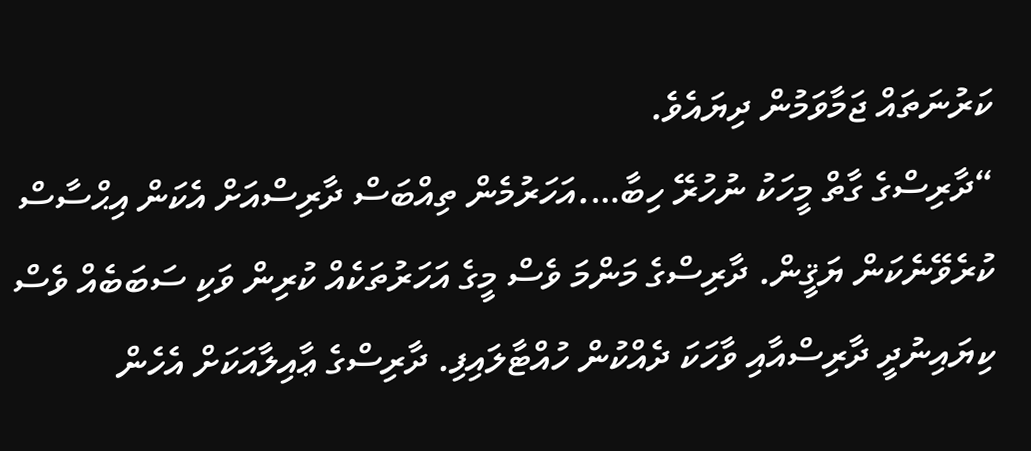ކަރުނަތައް ޖަމާވަމުން ދިޔައެވެ.
“ދާރިސްގެ ގާތް މީހަކު ނުހުރޭ ހިބާ….އަހަރުމެން ތިއްބަސް ދާރިސްއަށް އެކަން އިޙްސާސް ކުރެވޭނެކަން ޔަޤީން. ދާރިސްގެ މަންމަ ވެސް މީގެ އަހަރުތަކެއް ކުރިން ވަކި ސަބަބެއް ވެސް ކިޔައިނުދީ ދާރިސްއާއި ވާހަކަ ދެއްކުން ހުއްޓާލައިފި. ދާރިސްގެ ޢާއިލާއަކަށް އެހެން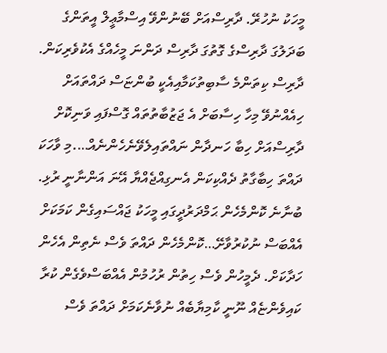މީހަކު ނުހުރޭ. ދާރިސްއަށް ބޭނުންވޭ އިސްމާޢީލް އީތަންގެ ބަދަލުގަ ދާރިސްގެ ގޮތުގަ ދާރިސް ދަންނަ މީހެއްގެ އެކުވެރިކަން. ދާރިސް ކިތަންމެ ސާބިތުކަމާއިއެކީ ބުންޏަސް ދައްތައަށް ހިއެއްނުވޭ މިހާ ހިސާބަށް އެ ޖަޒުބާތުތައް ގޮސްފައި ވަނިކޮށް ދާރިސްއަށް ހިބާ ހަނދާން ނައްތައިލެވޭނެހެންނެއް….މި ވާހަކަ ދައްތަ ހިބާގާތު ދެއްކިކަން އެނގިއްޖެއްޔާ އޭނަ އަންނާނީ ރުޅި. ބުނާނެ ކޮންމެހެން ޙަމްދަރުދީގައި މީހަކު ޖައްސައިގެން ކަމަކަށް އެއްބަސް ނުކުރުވާށޭ…ކޮންމެހެން ދައްތަ ވެސް ނެތިން އެހެން ހަދާކަށް. ދެމީހުން ވެސް ހިތުން ރުހުމުން އެއްބަސްވެގެން ކުރާ ކައިވެންޏެއް ނޫނީ ކާމިޔާބެއް ނުވާނެކަމަށް ދައްތަ ވެސް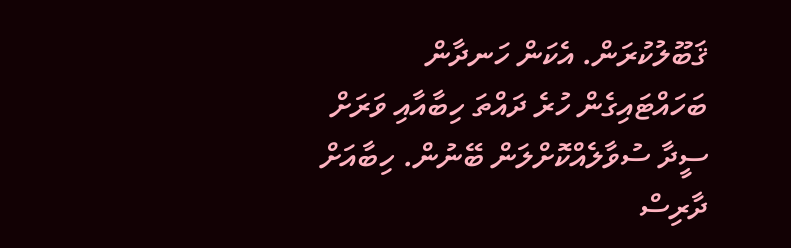ޤަބޫލުކުރަން. އެކަން ހަނދާން ބަހައްޓައިގެން ހުރެ ދައްތަ ހިބާއާއި ވަރަށް ސީދާ ސުވާލެއްކޮށްލަން ބޭނުން. ހިބާއަށް ދާރިސް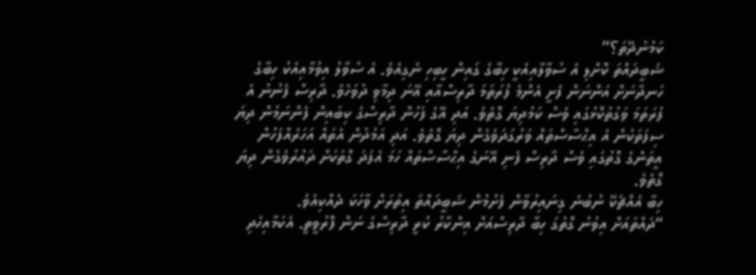ކަމުނުދޭތަ؟”
ޝަބީދައްތަ ކޮށްލި އެ ސުވާލާއިއެކީ ހިބާގެ ގައިން ހީބިހި ނެގިއެވެ. އެ ސުވާލު އިވުމާއިއެކު ހިބާގެ ހަނދާނަށް އަންނަން ފެށީ އެންމެ ފުރަތަމަ ދާރިސްއާއި އޭނަ ދިމާވި ދުވަހެވެ. ދާރިސް ފެނުނު އެ ފުރަތަމަ ވަގުތުކޮޅުގައި ވެސް ކަމުދިޔަ ގޮތެވެ. އަދި އޭގެ ފަހުން ދާރިސްގެ ކިބައިން ފެންނަމުން ދިޔަ ސިފަތަކުން އެ އިޙްސާސްތައް ވަރުގަދަވެގެން ދިޔަ ގޮތެވެ. އަދި އަމުދުން އެތައް އަހަރެއްފަހުން އީތަންގެ ގޮތުގައި ވެސް ދާރިސް ފެނި އޭނަގެ އިޙްސާސްތައް ހަމަ އެފަދަ ގޮތަކަށް ދައުރުވެގެން ދިޔަ ގޮތެވެ.
ހިބާ އެއްޗެކޭ ނުބުނެ ގިނައިރުވާން ފެށުމުން ޝަބީދައްތަ އިތުރަށް ވާހަކަ ދެއްކިއެވެ.
“ދައްތައަށް އިވުނު ގޮތުގަ ހިބާ ދާރިސްއަށް އިންކާރު ކުރީ ދާރިސްގެ ނަން ފޮރުވީތީ. އެކަމާއިހެދި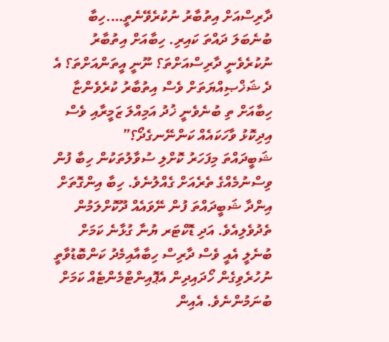ދާރިސްއަށް އިތުބާރު ނުކުރެވޭނެތީ….ހިބާ ބުނެބަލަ ދައްތަ ކައިރި. ހިބާއަށް އިތުބާރު ނުކުރެވެނީ ދާރިސްއަށްތަ؟ ނޫނީ އީތަންއަށްތަ؟ އެ ދެ ޝަޚްޞިއްޔަތަށް ވެސް އިތުބާރު ކުރެވެންޏާ ހިބާއަށް ތި ބުނެވެނީ ޚުދު އަމިއްލަ ޒަމީރާއި ވެސް އިދިކޮޅު ވާހަކައެއް ކަންނޭނގެދޯ؟”
ޝަބީދައްތަ މިފަހަރު ކޮށްލި ސުވާލުތަކުން ހިބާ ފުން ވިސްނުމެއްގެ ތެރެއަށް ގެއްލުނެވެ. ހިބާ އިންގޮތަށް އިންދާ ޝަބީދައްތަ ފުން ނޭވައެއް ދޫކޮށްލަމުން ތެދުވެލިއެވެ. އަދި ޑޮކްޓަރ ޔުނާ ގުޅާނެ ކަމަށް ބުނެލީ އެއީ ވެސް ދާރިސް ހިބާއާއިމެދު ކަންބޮޑުވާތީ ނުހުރެވިގެން ހޯދައިދިން އެޕޮއިންޓްމެންޓެއް ކަމަށް ބުނަމުންނެވެ. އެއިން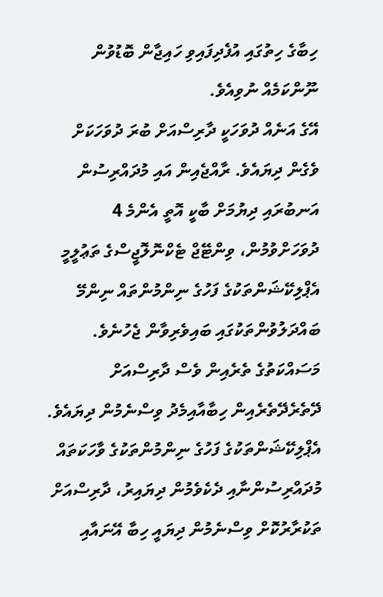ހިބާގެ ހިތުގައި އުފެދިފައިވި ހައިޖާން ބޮޑުވުން ނޫންކަމެއް ނުވިއެވެ.
އޭގެ އަނެއް ދުވަހަކީ ދާރިސްއަށް ބުރަ ދުވަހަކަށް ވެގެން ދިޔައެވެ. ރާއްޖެއިން އައި މުދައްރިސުން އަނބުރައި ދިޔުމަށް ބާކީ އޮތީ އެންމެ 4 ދުވަހަށްވުމުން، ވިންޓޭޖް ޓެކްނޮލޮޖީސްގެ ތަޢުލީމީ އެޕްލިކޭޝަންތަކުގެ ފަހުގެ ނިންމުންތައް ނިންމޭ ބައްދަލުވުންތަކުގައި ބައިވެރިވާން ޖެހުނެވެ. މަސައްކަތުގެ ތެރެއިން ވެސް ދާރިސްއަށް ދޭތެރެދޭތެރެއިން ހިބާއާއިމެދު ވިސްނެމުން ދިޔައެވެ. އެޕްލިކޭޝަންތަކުގެ ފަހުގެ ނިންމުންތަކުގެ ވާހަކަތައް މުދައްރިސުންނާއި ދެކެވެމުން ދިޔައިރު، ދާރިސްއަށް ތަކުރާރުކޮށް ވިސްނެމުން ދިޔައީ ހިބާ އޭނައާއި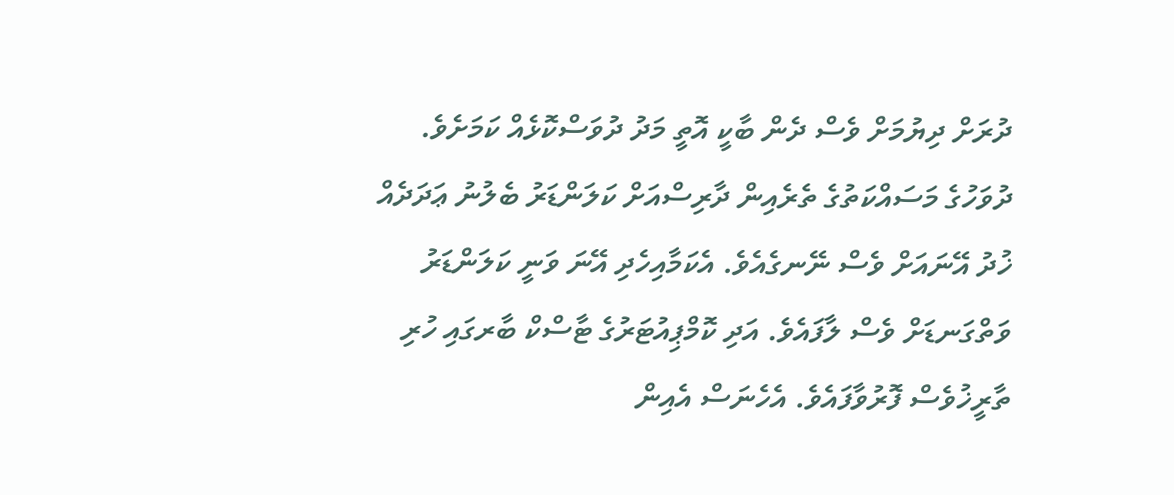ދުރަށް ދިޔުމަށް ވެސް ދެން ބާކީ އޮތީ މަދު ދުވަސްކޮޅެއް ކަމަށެވެ. ދުވަހުގެ މަސައްކަތުގެ ތެރެއިން ދާރިސްއަށް ކަލަންޑަރު ބެލުނު ޢަދަދެއް ޚުދު އޭނައަށް ވެސް ނޭނގެއެވެ. އެކަމާއިހެދި އޭނަ ވަނީ ކަލަންޑަރު ވަތްގަނޑަށް ވެސް ލާފައެވެ. އަދި ކޮމްޕިއުޓަރުގެ ޓާސްކް ބާރގައި ހުރި ތާރީޚުވެސް ފޮރުވާފައެވެ. އެހެނަސް އެއިން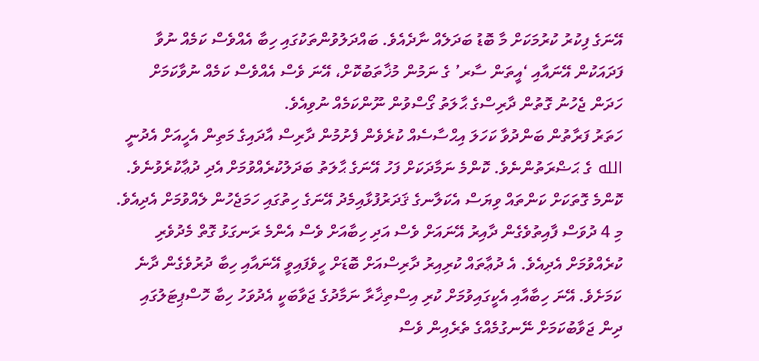އޭނަގެ ފިކުރު ކުރުމަކަށް މާ ބޮޑު ބަދަލެއް ނާދެއެވެ. ބައްދަލުވުންތަކުގައި ހިބާ އެއްވެސް ކަމެއް ނުވާ ފަދައަކުން އޭނައާއި ‘އީތަން ސާރ’ ގެ ނަމުން މުޚާތަބުކޮށް، އޭނަ ވެސް އެއްވެސް ކަމެއް ނުވާކަމަށް ހަދަން ޖެހުނު ގޮތުން ދާރިސްގެ ޙާލަތު ގޯސްވުން ނޫންކަމެއް ނުވިއެވެ.
ހަތަރު ފަރާތުން ބަންދުވާ ކަހަލަ އިޙްސާސެއް ކުރެވެން ފެށުމުން ދާރިސް އާދައިގެ މަތިން އެހީއަށް އެދުނީ الله ގެ ޙަޟްރަތުންނެވެ. ކޮންމެ ނަމާދަކަށް ފަހު އޭނަގެ ޙާލަތު ބަދަލުކުރެއްވުމަށް އެދި ދުޢާކުރެވުނެވެ. ކޮންމެ ގޮތަކަށް ކަންތައް ވިޔަސް އެކަލާނގެ ޤަދަރުފުޅާއިމެދު އޭނަގެ ހިތުގައި ހަމަޖެހުން ލެއްވުމަށް އެދިއެވެ. މި 4 ދުވަސް ފާއިތުވެގެން ދާއިރު އޭނައަށް ވެސް އަދި ހިބާއަށް ވެސް އެންމެ ރަނގަޅު ގޮތް މެދުވެރި ކުރެއްވުމަށް އެދިއެވެ. އެ ދުޢާތައް ކުރިއިރު ދާރިސްއަށް ބޮޑަށް ހީވެފައިވީ އޭނައާއި ހިބާ ދުރުވެގެން ދާނެ ކަމަށެވެ. އޭނަ ހިބާއާއި އެކީގައިވުމަށް ކުރި އިސްތިޚާރާ ނަމާދުގެ ޖަވާބަކީ އެދުވަހު ހިބާ ހޮސްޕިޓަލުގައި ދިން ޖަވާބުކަމަށް ނޭނގުމެއްގެ ތެރެއިން ވެސް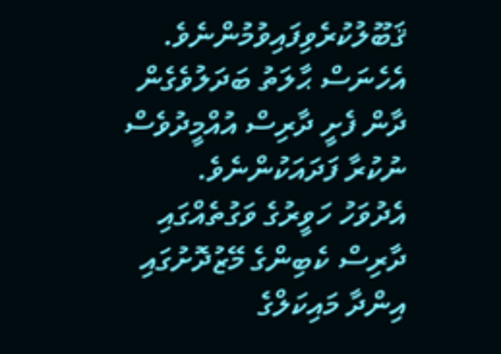ޤަބޫލުކުރެވިފައިވުމުންނެވެ. އެހެނަސް ޙާލަތު ބަދަލުވެގެން ދާން ފެށީ ދާރިސް އުއްމީދުވެސް ނުކުރާ ފަދައަކުންނެވެ.
އެދުވަހު ހަވީރުގެ ވަގުތެއްގައި ދާރިސް ކެބިންގެ މޭޒުދޮށުގައި އިންދާ މައިކަލްގެ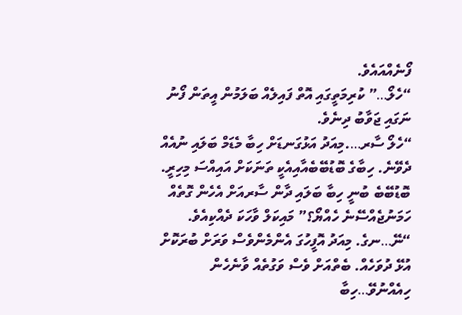ފޯނެއްއައެވެ.
“ހެލޯ…” ކުރިމަތީގައި އޮތް ފައިލެއް ބަލަމުން އީތަން ފޯނު ނަގައި ޖަވާބު ދިނެވެ.
“ހެލޯ ސާރ….މިއަދު އަޅުގަނޑަށް ހިބާ މެޑަމް ބަލައި ނުއެއް ދެވޭނެ. ހިބާގެ ބޮޑުބޭބެއާއިއެކީ ތަނަކަށް އައިއްސަ މިހިރީ. ބޮޑުބޭބެ ބުނީ ހިބާ ބަލައި ދާން ސާރއަށް އެހެން ގޮތެއް ހަމަނުޖެއްސޭނެ ހެއްޔޯ؟” މައިކަލް ވާހަކަ ދެއްކިއެވެ.
“ނޭ…ނގެ. މިއަދު އޮފީހުގަ އެންމެންވެސް ވަރަށް ބުރަކޮށް އުޅޭ ދުވަހެއް. ބެތްއަށް ވެސް ވަގުތެއް ވާނެހެން ހިއެއްނުވޭ…ހިބާ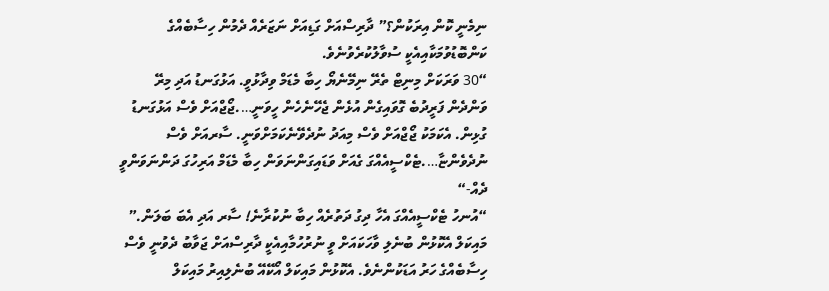ނިމެނީ ކޮން އިރަކުން؟” ދާރިސްއަށް ގަޑިއަށް ނަޒަރެއް ދެމުން ހިސާބެއްގެ ކަންބޮޑުވުމަކާއިއެކީ ސުވާލުކުރެވުނެވެ.
“30 ވަރަކަށް މިނިޓް ތެރޭ ނިމޭނެޔޯ ހިބާ މެޑަމް ވިދާޅުވީ. އަޅުގަނޑު އަދި މިރޭ ވަންދެން ފަރީދުބެ ގޮވައިގެން އުޅެން ޖެހޭނެހެން ހީވަނީ….ޖޯޖްއަށް ވެސް އަޅުގަނޑު ގުޅިން. އެކަމަކު ޖޯޖްއަށް ވެސް މިއަދު ނުދެވޭނެކަމަށްވަނީ. ސާރއަށް ވެސް ނުދެވެންޏާ….ޓެކްސީއެއްގަ ގެއަށް ވަޑައިގަންނަވަން ހިބާ މެޑަމް އަރިހުގަ ދަންނަވަންވީ ދެއް-“
“އުނހު ޓެކްސީއެއްގަ އެހާ ދިގު ދަތުރެއް ހިބާ ނުކުރާނެ! ސާރ އަދި އެބަ ބަލަން.”
މައިކަލް އެކޮޅުން ބުނެލި ވާހަކައަށް ވީ ނުރުހުމާއިއެކީ ދާރިސްއަށް ޖަވާބު ދެވުނީ ވެސް ހިސާބެއްގެ ހަރު އަޑަކުންނެވެ. އެކޮޅުން މައިކަލް އޯކޭއޭ ބުނެލިއިރު މައިކަލް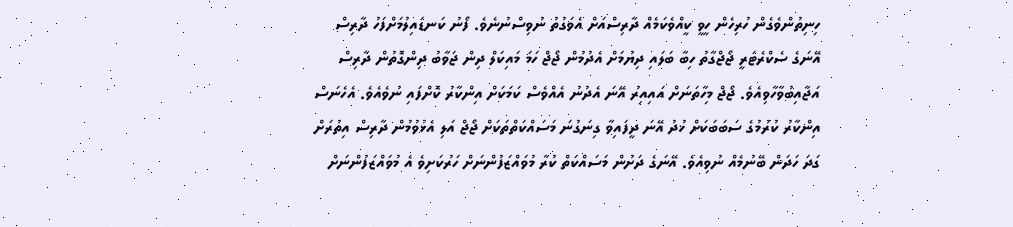ހިނިތުންވެގެން ހުރިހެން ހީވީ ކީއްވެކަމެއް ދާރިސްއަށް އެވަގުތު ނުވިސްނުނެވެ. ފޯނު ކަނޑައިލުމަށްފަހު ދާރިސް އޭނަގެ ސެކްރެޓަރީ ޖޯޖްގާތު ހިބާ ބަލައި ދިޔުމަށް އެދުމުން ޖޯޖް ހަމަ މައިކަލް ދިން ޖަވާބު ދިންގޮތުން ދާރިސް އަޖާއިބުވާހާވިއެވެ. ޖޯޖް މިހާތަނަށް އައިއިރު އޭނަ އެދުނު އެއްވެސް ކަމަކަށް އިންކާރު ކޮށްފައި ނުވެއެވެ. އެހެނަސް އިންކާރު ކުރުމުގެ ސަބަބަކަށް ޚުދު އޭނަ ދީފައިވާ ގިނަގުނަ މަސައްކަތްތަކަށް ޖޯޖް އަލި އެޅުވުމުން ދާރިސް އިތުރަށް ގަދަ ހަދަން ބޭނުމެއް ނުވިއެވެ. އޭނަގެ ދަށުން މަސައްކަތް ކުރާ މުވައްޒަފުންނަށް ހަރުކަށިވެ އެ މުވައްޒަފުންނަށް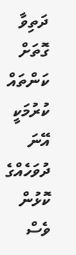ދަތިވާ ގޮތަށް ކަންތައް ކުރުމަކީ އޭނަ ދުވަހެއްގެ ކޮޅުން ވެސް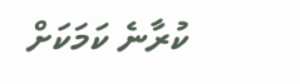ކުރާނެ ކަމަކަށް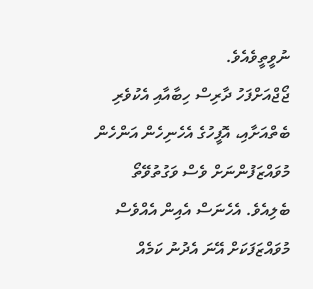ނުވީތީވެއެވެ.
ޖޯޖްއަށްފަހު ދާރިސް ހިބާއާއި އެކުވެރި ބެތްއަށާއި، އޮފީހުގެ އެހެނިހެން އަންހެން މުވައްޒަފުންނަށް ވެސް ވަގުތުވޭތޯ ބެލިއެވެ. އެހެނަސް އެއިން އެއްވެސް މުވައްޒަފަކަށް އޭނަ އެދުނު ކަމެއް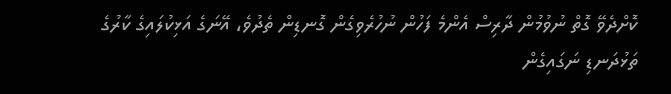ކޮށްދެވޭ ގޮތް ނުވުމުން ދާރިސް އެންމެ ފަހުން ނުހުރެވިގެން ގޮނޑިން ތެދުވެ، އޭނަގެ އަޅިކުލައިގެ ކާރުގެ ތަޅުދަނޑި ނަގައިގެން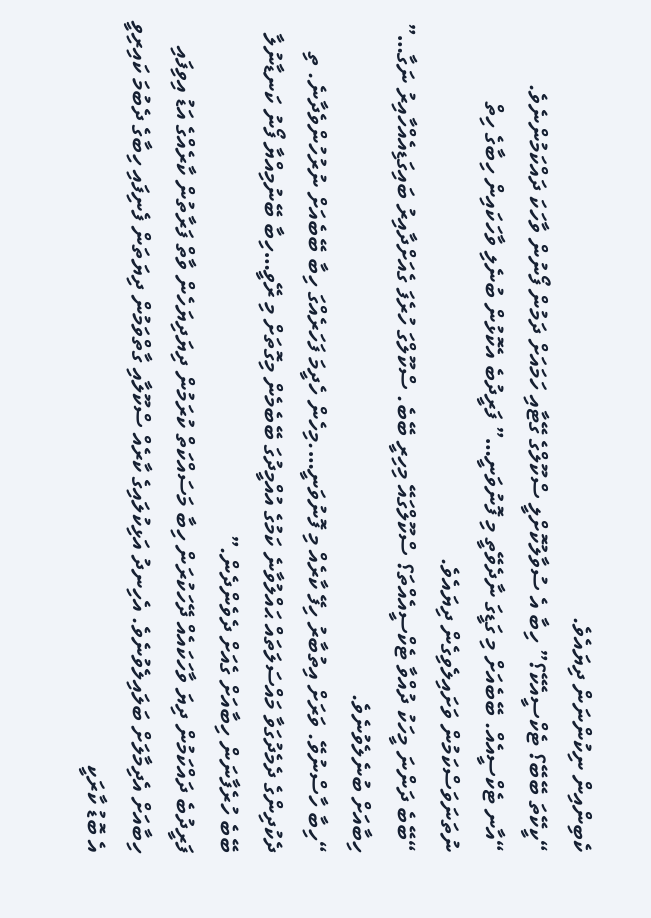ކެބިންއިން ނިކުންނަން ދިޔައެވެ.
“ކީކޭތަ ބޭބޭ؟ ޓެކްސީއެކޭ؟” ހިބާ އެ ސުވާލުކޮށްލީ ސްކޫލްގެ ގޭޓާއި ހަމައަށް ދަމުން ފޯނުން ވާހަކަ ދައްކަމުންނެވެ.
“އާނ ޓެކްސީއެއް. ބޭބެއަށް މި ގަޑީގަ ނާދެވޭތީ މި ފޮނުވަނީ…” ފަރީދުބެ އެކޮޅުން ބުނެލި ވާހަކައިން ހިބާގެ ހިތް ނުތަނަވަސްކަމުން ވަށައިލެވިގެން ދިޔައެވެ.
“ބޭބެ ދަންނަ މީހަކު ދުއްވާ ޓެކްސީއެއްތަ؟ ސްކޫލްގައޭ މިހިރީ ބޭބެ. ސްކޫލްގަ ހުރެފަ ގެއަށްދާއިރު ބައިގަޑިއެއްހާއިރު ނަގާ…” ހިބާއަށް ބުނެލެވުނެވެ.
“ހިބާ ހާސްނުވޭ. ވަރަށް އިތުބާރު ހިފޭ ކާރެއް މި ފޮނުވަނީ….މިހެން ހެދީމަ ފަހަރެއްގަ ހިބާ ބޭބެއަށް ނުރުހުންވެދާނެ. ތި ދެކުދިންގެ ދެމެދުގަވާ މައްސަލަތައް ޙައްލުވާނެ ކަމުގެ އުއްމީދުގަ ބޭބެމެން މިގޮތަށް މި ރޭވީ…ހިބާ ބޭނުމިއްޔާ ފޯނު ކަނޑާނުލާ ބޭބެ ހުރެފާނަން ހިބާއަށް ގެއަށް ދެވެންދެން.”
ފަރީދުބެ ދައްކަމުން ދިޔަ ވާހަކައެއް ދޭހަކުރަން ހިބާ މަސައްކަތް ކުރަމުން ދިޔަދިޔަހެން ވާތް ފަރާތުން ކާރެއްގެ އަޑު އިވިފައި ހިބާއަށް އެދިމާލަށް ބަލައިލެވުނެވެ. އެހިނދު އަޅިކުލައިގެ ކާރެއް ސްކޫލާއި ގާތްވަމުން ދިޔަތަން ފެނިފައި ހިބާގެ ދެބުމަ ކައިރިވީ އެ ބޮޑު ކާރަކީ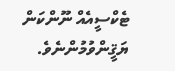ޓެކްސީއެއް ނޫންކަން ޔަޤީންވުމުންނެވެ.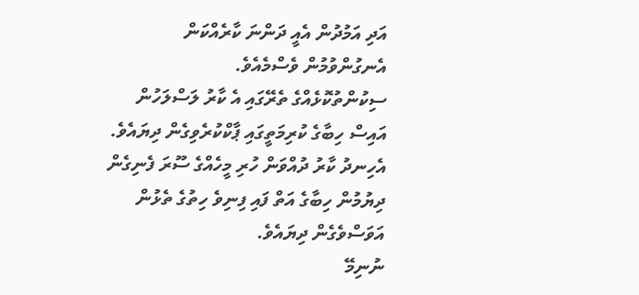އަދި އަމުދުން އެއީ ދަންނަ ކާރެއްކަން އެނގުންވުމުން ވެސްމެއެވެ.
ސިކުންތުކޮޅެއްގެ ތެރޭގައި އެ ކާރު ލަސްލަހުން އައިސް ހިބާގެ ކުރިމަތީގައި ޕާކްކުރެވިގެން ދިޔައެވެ. އެހިނދު ކާރު ދުއްވަން ހުރި މީހެއްގެ ސޫރަ ފެނިގެން ދިޔުމުން ހިބާގެ އަތް ފައި ފިނިވެ ހިތުގެ ތެޅުން އަވަސްވެގެން ދިޔައެވެ.
ނުނިމޭ